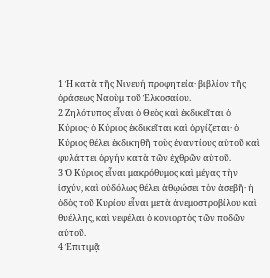1 Ἡ κατὰ τῆς Νινευή προφητεία· βιβλίον τῆς ὀράσεως Ναοὺμ τοῦ Ἐλκοσαίου.
2 Ζηλότυπος εἶναι ὁ Θεὸς καὶ ἐκδικεῖται ὁ Κύριος· ὁ Κύριος ἐκδικεῖται καὶ ὀργίζεται· ὁ Κύριος θέλει ἐκδικηθῆ τοὺς ἐναντίους αὑτοῦ καὶ φυλάττει ὀργήν κατὰ τῶν ἐχθρῶν αὑτοῦ.
3 Ὁ Κύριος εἶναι μακρόθυμος καὶ μέγας τὴν ἰσχύν, καὶ οὐδόλως θέλει ἀθῳώσει τὸν ἀσεβῆ· ἡ ὁδὸς τοῦ Κυρίου εἶναι μετὰ ἀνεμοστροβίλου καὶ θυέλλης, καὶ νεφέλαι ὁ κονιορτὸς τῶν ποδῶν αὐτοῦ.
4 Ἐπιτιμᾷ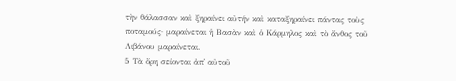τὴν θάλασσαν καὶ ξηραίνει αὐτήν καὶ καταξηραίνει πάντας τοὺς ποταμούς· μαραίνεται ἡ Βασὰν καὶ ὁ Κάρμηλος καὶ τὸ ἄνθος τοῦ Λιβάνου μαραίνεται.
5 Τὰ ὄρη σείονται ἀπ᾿ αὐτοῦ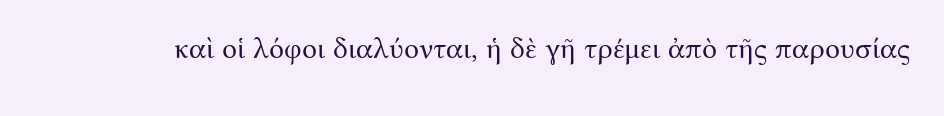καὶ οἱ λόφοι διαλύονται, ἡ δὲ γῆ τρέμει ἀπὸ τῆς παρουσίας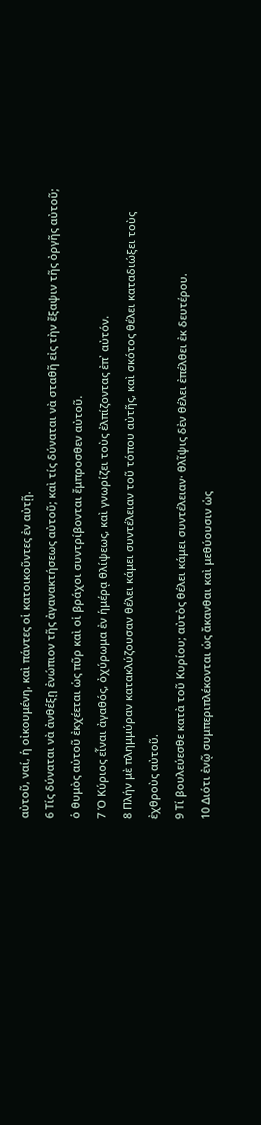αὐτοῦ, ναί, ἡ οἰκουμένη, καὶ πάντες οἱ κατοικοῦντες ἐν αὐτῇ.
6 Τίς δύναται νὰ ἀνθέξῃ ἐνώπιον τῆς ἀγανακτήσεως αὐτοῦ; καὶ τίς δύναται νὰ σταθῆ εἰς τὴν ἔξαψιν τῆς ὀργῆς αὐτοῦ; ὁ θυμὸς αὐτοῦ ἐκχέεται ὡς πῦρ καὶ οἱ βράχοι συντρίβονται ἔμπροσθεν αὐτοῦ.
7 Ὁ Κύριος εἶναι ἀγαθός, ὀχύρωμα ἐν ἡμέρᾳ θλίψεως, καὶ γνωρίζει τοὺς ἐλπίζοντας ἐπ᾿ αὐτόν.
8 Πλήν μὲ πλημμύραν κατακλύζουσαν θέλει κάμει συντέλειαν τοῦ τόπου αὐτῆς, καὶ σκότος θέλει καταδιώξει τοὺς ἐχθροὺς αὐτοῦ.
9 Τί βουλεύεσθε κατὰ τοῦ Κυρίου; αὐτὸς θέλει κάμει συντέλειαν· θλῖψις δὲν θέλει ἐπέλθει ἐκ δευτέρου.
10 Διότι ἐνῷ συμπεριπλέκονται ὡς ἄκανθαι καὶ μεθύουσιν ὡς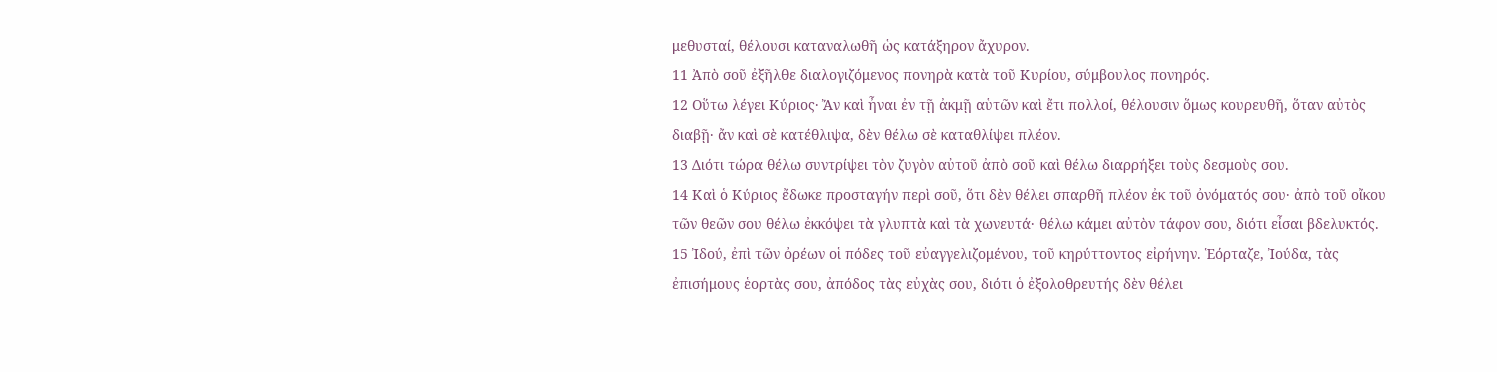μεθυσταί, θέλουσι καταναλωθῆ ὡς κατάξηρον ἄχυρον.
11 Ἀπὸ σοῦ ἐξῆλθε διαλογιζόμενος πονηρὰ κατὰ τοῦ Κυρίου, σύμβουλος πονηρός.
12 Οὕτω λέγει Κύριος· Ἄν καὶ ἦναι ἐν τῇ ἀκμῇ αὑτῶν καὶ ἔτι πολλοί, θέλουσιν ὅμως κουρευθῆ, ὅταν αὐτὸς διαβῇ· ἄν καὶ σὲ κατέθλιψα, δὲν θέλω σὲ καταθλίψει πλέον.
13 Διότι τώρα θέλω συντρίψει τὸν ζυγὸν αὐτοῦ ἀπὸ σοῦ καὶ θέλω διαρρήξει τοὺς δεσμοὺς σου.
14 Καὶ ὁ Κύριος ἔδωκε προσταγήν περὶ σοῦ, ὅτι δὲν θέλει σπαρθῆ πλέον ἐκ τοῦ ὀνόματός σου· ἀπὸ τοῦ οἴκου τῶν θεῶν σου θέλω ἐκκόψει τὰ γλυπτὰ καὶ τὰ χωνευτά· θέλω κάμει αὐτὸν τάφον σου, διότι εἶσαι βδελυκτός.
15 Ἰδού, ἐπὶ τῶν ὀρέων οἱ πόδες τοῦ εὐαγγελιζομένου, τοῦ κηρύττοντος εἰρήνην. Ἑόρταζε, Ἰούδα, τὰς ἐπισήμους ἑορτὰς σου, ἀπόδος τὰς εὐχὰς σου, διότι ὁ ἐξολοθρευτής δὲν θέλει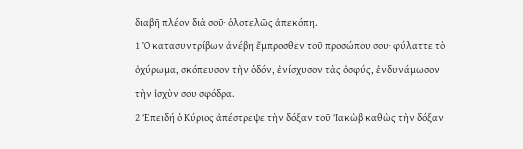διαβῆ πλέον διὰ σοῦ· ὁλοτελῶς ἀπεκόπη.
1 Ὁ κατασυντρίβων ἀνέβη ἔμπροσθεν τοῦ προσώπου σου· φύλαττε τὸ ὀχύρωμα, σκόπευσον τὴν ὁδόν, ἐνίσχυσον τὰς ὀσφύς, ἐνδυνάμωσον τὴν ἰσχὺν σου σφόδρα.
2 Ἐπειδή ὁ Κύριος ἀπέστρεψε τὴν δόξαν τοῦ Ἰακὼβ καθὼς τὴν δόξαν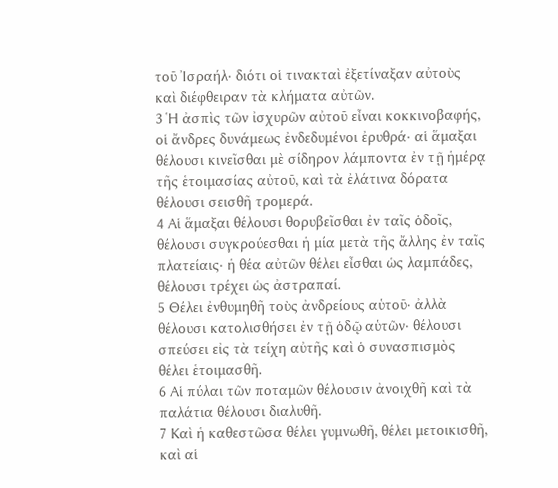τοῦ Ἰσραήλ· διότι οἱ τινακταὶ ἐξετίναξαν αὐτοὺς καὶ διέφθειραν τὰ κλήματα αὐτῶν.
3 Ἡ ἀσπὶς τῶν ἰσχυρῶν αὐτοῦ εἶναι κοκκινοβαφής, οἱ ἄνδρες δυνάμεως ἐνδεδυμένοι ἐρυθρά· αἱ ἅμαξαι θέλουσι κινεῖσθαι μὲ σίδηρον λάμποντα ἐν τῇ ἡμέρᾳ τῆς ἑτοιμασίας αὐτοῦ, καὶ τὰ ἐλάτινα δόρατα θέλουσι σεισθῆ τρομερά.
4 Αἱ ἅμαξαι θέλουσι θορυβεῖσθαι ἐν ταῖς ὁδοῖς, θέλουσι συγκρούεσθαι ἡ μία μετὰ τῆς ἄλλης ἐν ταῖς πλατείαις· ἡ θέα αὐτῶν θέλει εἶσθαι ὡς λαμπάδες, θέλουσι τρέχει ὡς ἀστραπαί.
5 Θέλει ἐνθυμηθῆ τοὺς ἀνδρείους αὑτοῦ· ἀλλὰ θέλουσι κατολισθήσει ἐν τῇ ὁδῷ αὑτῶν· θέλουσι σπεύσει εἰς τὰ τείχη αὐτῆς καὶ ὁ συνασπισμὸς θέλει ἑτοιμασθῆ.
6 Αἱ πύλαι τῶν ποταμῶν θέλουσιν ἀνοιχθῆ καὶ τὰ παλάτια θέλουσι διαλυθῆ.
7 Καὶ ἡ καθεστῶσα θέλει γυμνωθῆ, θέλει μετοικισθῆ, καὶ αἱ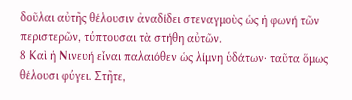δοῦλαι αὐτῆς θέλουσιν ἀναδίδει στεναγμοὺς ὡς ἡ φωνή τῶν περιστερῶν, τύπτουσαι τὰ στήθη αὐτῶν.
8 Καὶ ἡ Νινευή εἶναι παλαιόθεν ὡς λίμνη ὑδάτων· ταῦτα ὅμως θέλουσι φύγει. Στῆτε,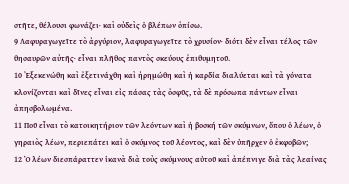στῆτε, θέλουσι φωνάζει· καὶ οὐδεὶς ὁ βλέπων ὀπίσω.
9 Λαφυραγωγεῖτε τὸ ἀργύριον, λαφυραγωγεῖτε τὸ χρυσίον· διότι δὲν εἶναι τέλος τῶν θησαυρῶν αὐτῆς· εἶναι πλῆθος παντὸς σκεύους ἐπιθυμητοῦ.
10 Ἐξεκενώθη καὶ ἐξετινάχθη καὶ ἠρημώθη καὶ ἡ καρδία διαλύεται καὶ τὰ γόνατα κλονίζονται καὶ δῖνες εἶναι εἰς πάσας τὰς ὀσφῦς, τὰ δὲ πρόσωπα πάντων εἶναι ἀπησβολωμένα.
11 Ποῦ εἶναι τὸ κατοικητήριον τῶν λεόντων καὶ ἡ βοσκή τῶν σκύμνων, ὅπου ὁ λέων, ὁ γηραιὸς λέων, περιεπάτει καὶ ὁ σκύμνος τοῦ λέοντος, καὶ δὲν ὑπῆρχεν ὁ ἐκφοβῶν;
12 Ὁ λέων διεσπάραττεν ἱκανὰ διὰ τοὺς σκύμνους αὑτοῦ καὶ ἀπέπνιγε διὰ τὰς λεαίνας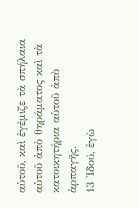αὑτοῦ, καὶ ἐγέμιζε τὰ σπήλαια αὑτοῦ ἀπὸ θηράματος καὶ τὰ κατοικητήρια αὑτοῦ ἀπὸ ἁρπαγῆς.
13 Ἰδού, ἐγὼ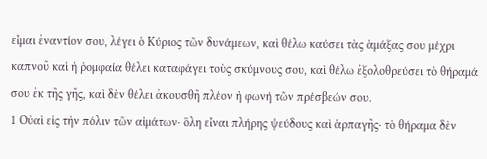εἶμαι ἐναντίον σου, λέγει ὁ Κύριος τῶν δυνάμεων, καὶ θέλω καύσει τὰς ἁμάξας σου μέχρι καπνοῦ καὶ ἡ ῥομφαία θέλει καταφάγει τοὺς σκύμνους σου, καὶ θέλω ἐξολοθρεύσει τὸ θήραμά σου ἐκ τῆς γῆς, καὶ δὲν θέλει ἀκουσθῆ πλέον ἡ φωνή τῶν πρέσβεών σου.
1 Οὐαὶ εἰς τὴν πόλιν τῶν αἱμάτων· ὅλη εἶναι πλήρης ψεύδους καὶ ἁρπαγῆς· τὸ θήραμα δὲν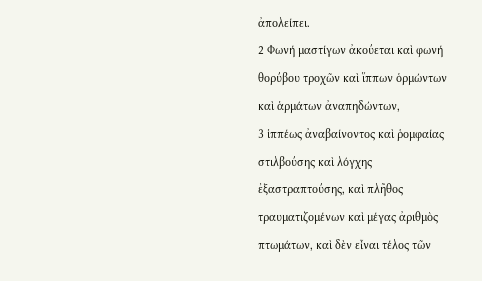ἀπολείπει.
2 Φωνή μαστίγων ἀκούεται καὶ φωνή θορύβου τροχῶν καὶ ἵππων ὁρμώντων καὶ ἁρμάτων ἀναπηδώντων,
3 ἱππέως ἀναβαίνοντος καὶ ῥομφαίας στιλβούσης καὶ λόγχης ἐξαστραπτούσης, καὶ πλῆθος τραυματιζομένων καὶ μέγας ἀριθμὸς πτωμάτων, καὶ δὲν εἶναι τέλος τῶν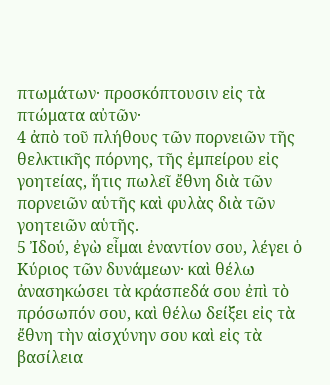πτωμάτων· προσκόπτουσιν εἰς τὰ πτώματα αὐτῶν·
4 ἀπὸ τοῦ πλήθους τῶν πορνειῶν τῆς θελκτικῆς πόρνης, τῆς ἐμπείρου εἰς γοητείας, ἥτις πωλεῖ ἔθνη διὰ τῶν πορνειῶν αὑτῆς καὶ φυλὰς διὰ τῶν γοητειῶν αὑτῆς.
5 Ἰδού, ἐγὼ εἶμαι ἐναντίον σου, λέγει ὁ Κύριος τῶν δυνάμεων· καὶ θέλω ἀνασηκώσει τὰ κράσπεδά σου ἐπὶ τὸ πρόσωπόν σου, καὶ θέλω δείξει εἰς τὰ ἔθνη τὴν αἰσχύνην σου καὶ εἰς τὰ βασίλεια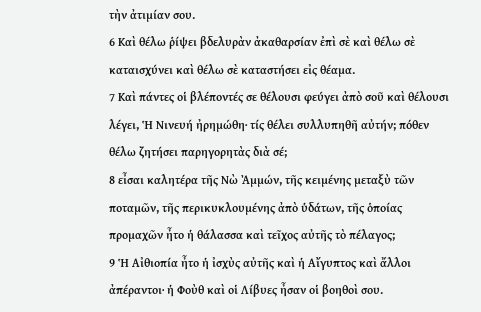τὴν ἀτιμίαν σου.
6 Καὶ θέλω ῥίψει βδελυρὰν ἀκαθαρσίαν ἐπὶ σὲ καὶ θέλω σὲ καταισχύνει καὶ θέλω σὲ καταστήσει εἰς θέαμα.
7 Καὶ πάντες οἱ βλέποντές σε θέλουσι φεύγει ἀπὸ σοῦ καὶ θέλουσι λέγει, Ἡ Νινευή ἠρημώθη· τίς θέλει συλλυπηθῆ αὐτήν; πόθεν θέλω ζητήσει παρηγορητὰς διὰ σέ;
8 εἶσαι καλητέρα τῆς Νὼ Ἀμμών, τῆς κειμένης μεταξὺ τῶν ποταμῶν, τῆς περικυκλουμένης ἀπὸ ὑδάτων, τῆς ὁποίας προμαχῶν ἦτο ἡ θάλασσα καὶ τεῖχος αὐτῆς τὸ πέλαγος;
9 Ἡ Αἰθιοπία ἦτο ἡ ἰσχὺς αὐτῆς καὶ ἡ Αἴγυπτος καὶ ἄλλοι ἀπέραντοι· ἡ Φοὺθ καὶ οἱ Λίβυες ἦσαν οἱ βοηθοὶ σου.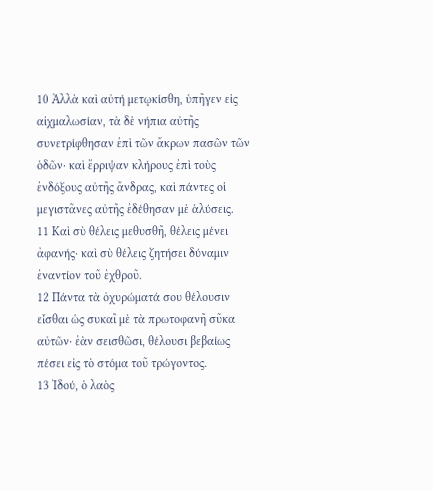10 Ἀλλὰ καὶ αὐτή μετῳκίσθη, ὑπῆγεν εἰς αἰχμαλωσίαν, τὰ δὲ νήπια αὐτῆς συνετρίφθησαν ἐπὶ τῶν ἄκρων πασῶν τῶν ὁδῶν· καὶ ἔρριψαν κλήρους ἐπὶ τοὺς ἐνδόξους αὐτῆς ἄνδρας, καὶ πάντες οἱ μεγιστᾶνες αὐτῆς ἐδέθησαν μὲ ἁλύσεις.
11 Καὶ σὺ θέλεις μεθυσθῆ, θέλεις μένει ἀφανής· καὶ σὺ θέλεις ζητήσει δύναμιν ἐναντίον τοῦ ἐχθροῦ.
12 Πάντα τὰ ὀχυρώματά σου θέλουσιν εἶσθαι ὡς συκαῖ μὲ τὰ πρωτοφανῆ σῦκα αὐτῶν· ἐὰν σεισθῶσι, θέλουσι βεβαίως πέσει εἰς τὸ στόμα τοῦ τρώγοντος.
13 Ἰδού, ὁ λαὸς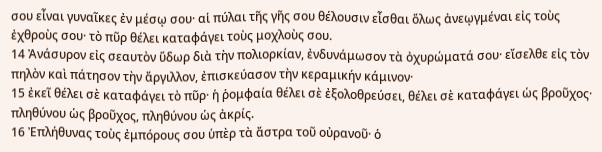σου εἶναι γυναῖκες ἐν μέσῳ σου· αἱ πύλαι τῆς γῆς σου θέλουσιν εἶσθαι ὅλως ἀνεῳγμέναι εἰς τοὺς ἐχθροὺς σου· τὸ πῦρ θέλει καταφάγει τοὺς μοχλοὺς σου.
14 Ἀνάσυρον εἰς σεαυτὸν ὕδωρ διὰ τὴν πολιορκίαν, ἐνδυνάμωσον τὰ ὀχυρώματά σου· εἴσελθε εἰς τὸν πηλὸν καὶ πάτησον τὴν ἄργιλλον, ἐπισκεύασον τὴν κεραμικήν κάμινον·
15 ἐκεῖ θέλει σὲ καταφάγει τὸ πῦρ· ἡ ῥομφαία θέλει σὲ ἐξολοθρεύσει, θέλει σὲ καταφάγει ὡς βροῦχος· πληθύνου ὡς βροῦχος, πληθύνου ὡς ἀκρίς.
16 Ἐπλήθυνας τοὺς ἐμπόρους σου ὑπὲρ τὰ ἄστρα τοῦ οὐρανοῦ· ὁ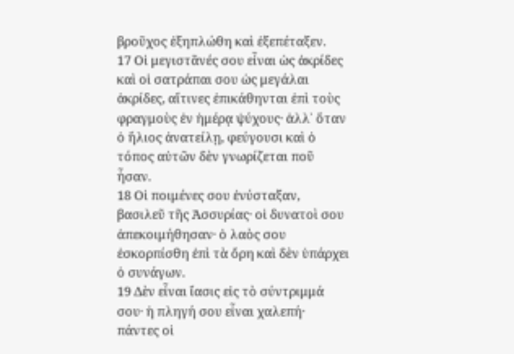βροῦχος ἐξηπλώθη καὶ ἐξεπέταξεν.
17 Οἱ μεγιστᾶνές σου εἶναι ὡς ἀκρίδες καὶ οἱ σατράπαι σου ὡς μεγάλαι ἀκρίδες, αἵτινες ἐπικάθηνται ἐπὶ τοὺς φραγμοὺς ἐν ἡμέρᾳ ψύχους· ἀλλ᾿ ὅταν ὁ ἥλιος ἀνατείλῃ, φεύγουσι καὶ ὁ τόπος αὐτῶν δὲν γνωρίζεται ποῦ ἦσαν.
18 Οἱ ποιμένες σου ἐνύσταξαν, βασιλεῦ τῆς Ἀσσυρίας· οἱ δυνατοὶ σου ἀπεκοιμήθησαν· ὁ λαὸς σου ἐσκορπίσθη ἐπὶ τὰ ὄρη καὶ δὲν ὑπάρχει ὁ συνάγων.
19 Δὲν εἶναι ἴασις εἰς τὸ σύντριμμά σου· ἡ πληγή σου εἶναι χαλεπή· πάντες οἱ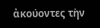ἀκούοντες τὴν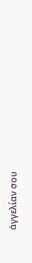ἀγγελίαν σου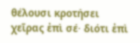θέλουσι κροτήσει χεῖρας ἐπὶ σέ· διότι ἐπὶ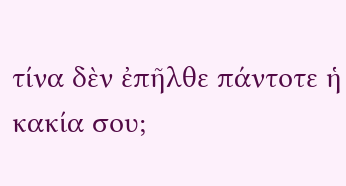τίνα δὲν ἐπῆλθε πάντοτε ἡ κακία σου;